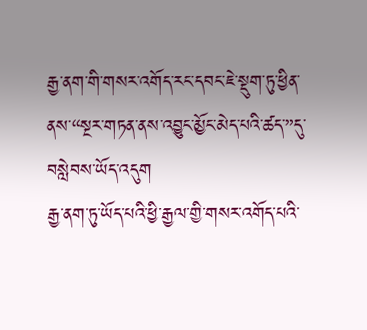རྒྱ་ནག་གི་གསར་འགོད་རང་དབང་ཇེ་སྡུག་ཏུ་ཕྱིན་ནས་“སྔར་གཏན་ནས་འབྱུང་མྱོང་མེད་པའི་ཚད་”དུ་བསླེབས་ཡོད་འདུག
རྒྱ་ནག་ཏུ་ཡོད་པའི་ཕྱི་རྒྱལ་གྱི་གསར་འགོད་པའི་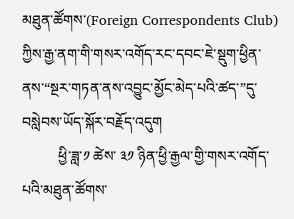མཐུན་ཚོགས་(Foreign Correspondents Club) ཀྱིས་རྒྱ་ནག་གི་གསར་འགོད་རང་དབང་ཇེ་སྡུག་ཕྱིན་ནས་“སྔར་གཏན་ནས་འབྱུང་མྱོང་མེད་པའི་ཚད་”དུ་བསླེབས་ཡོད་སྐོར་བརྗོད་འདུག
          ཕྱི་ཟླ་༡ ཚེས་ ༣༡ ཉིན་ཕྱི་རྒྱལ་གྱི་གསར་འགོད་པའི་མཐུན་ཚོགས་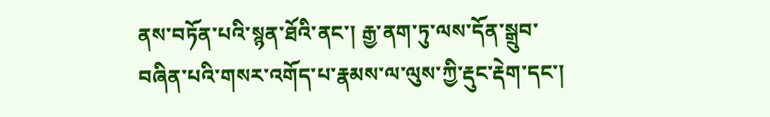ནས་བཏོན་པའི་སྙན་ཐོའི་ནང་། རྒྱ་ནག་ཏུ་ལས་དོན་སྒྲུབ་བཞིན་པའི་གསར་འགོད་པ་རྣམས་ལ་ལུས་ཀྱི་རྡུང་རྡེག་དང་།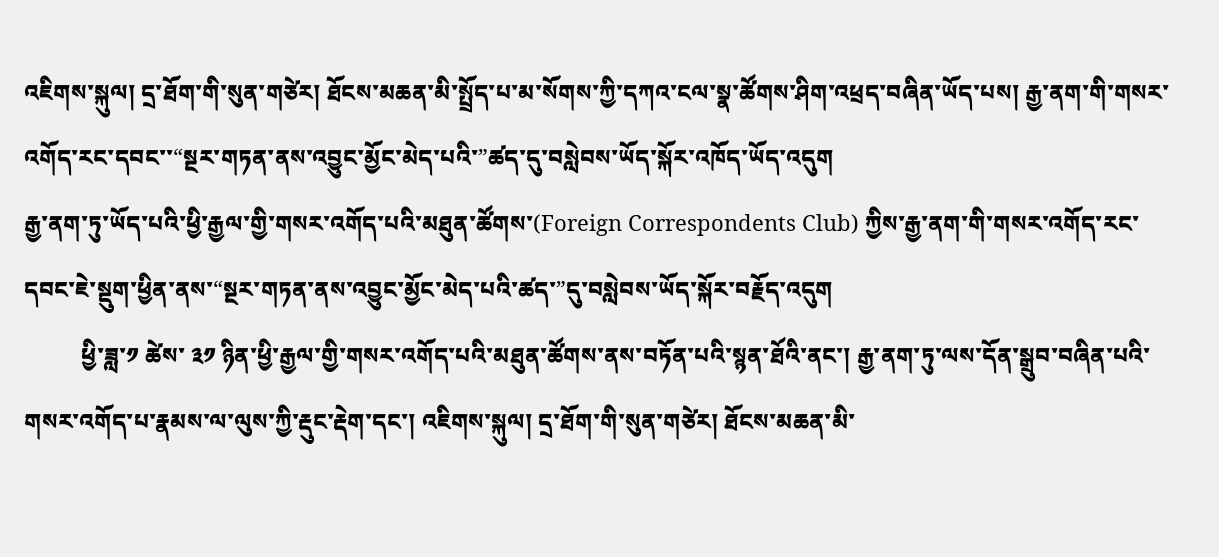འཇིགས་སྐུལ། དྲ་ཐོག་གི་སུན་གཙེར། ཐོངས་མཆན་མི་སྤྲོད་པ་མ་སོགས་ཀྱི་དཀའ་ངལ་སྣ་ཚོགས་ཤིག་འཕྲད་བཞིན་ཡོད་པས། རྒྱ་ནག་གི་གསར་འགོད་རང་དབང་་“སྔར་གཏན་ནས་འབྱུང་མྱོང་མེད་པའི་”ཚད་དུ་བསླེབས་ཡོད་སྐོར་འཁོད་ཡོད་འདུག
རྒྱ་ནག་ཏུ་ཡོད་པའི་ཕྱི་རྒྱལ་གྱི་གསར་འགོད་པའི་མཐུན་ཚོགས་(Foreign Correspondents Club) ཀྱིས་རྒྱ་ནག་གི་གསར་འགོད་རང་དབང་ཇེ་སྡུག་ཕྱིན་ནས་“སྔར་གཏན་ནས་འབྱུང་མྱོང་མེད་པའི་ཚད་”དུ་བསླེབས་ཡོད་སྐོར་བརྗོད་འདུག
          ཕྱི་ཟླ་༡ ཚེས་ ༣༡ ཉིན་ཕྱི་རྒྱལ་གྱི་གསར་འགོད་པའི་མཐུན་ཚོགས་ནས་བཏོན་པའི་སྙན་ཐོའི་ནང་། རྒྱ་ནག་ཏུ་ལས་དོན་སྒྲུབ་བཞིན་པའི་གསར་འགོད་པ་རྣམས་ལ་ལུས་ཀྱི་རྡུང་རྡེག་དང་། འཇིགས་སྐུལ། དྲ་ཐོག་གི་སུན་གཙེར། ཐོངས་མཆན་མི་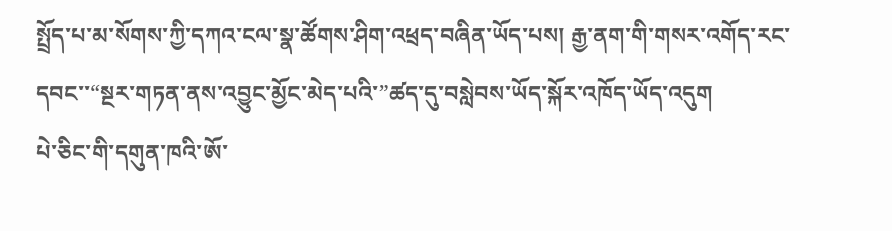སྤྲོད་པ་མ་སོགས་ཀྱི་དཀའ་ངལ་སྣ་ཚོགས་ཤིག་འཕྲད་བཞིན་ཡོད་པས། རྒྱ་ནག་གི་གསར་འགོད་རང་དབང་་“སྔར་གཏན་ནས་འབྱུང་མྱོང་མེད་པའི་”ཚད་དུ་བསླེབས་ཡོད་སྐོར་འཁོད་ཡོད་འདུག
པེ་ཅིང་གི་དགུན་ཁའི་ཨོ་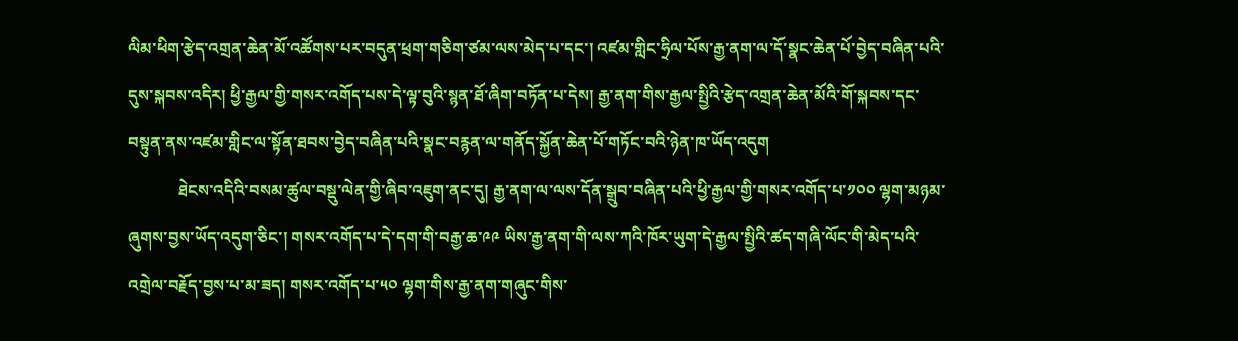ལིམ་ཕིག་རྩེད་འགྲན་ཆེན་མོ་འཚོགས་པར་བདུན་ཕྲག་གཅིག་ཙམ་ལས་མེད་པ་དང་། འཛམ་གླིང་ཧྲིལ་པོས་རྒྱ་ནག་ལ་དོ་སྣང་ཆེན་པོ་བྱེད་བཞིན་པའི་དུས་སྐབས་འདིར། ཕྱི་རྒྱལ་གྱི་གསར་འགོད་པས་དེ་ལྟ་བུའི་སྙན་ཐོ་ཞིག་བཏོན་པ་དེས། རྒྱ་ནག་གིས་རྒྱལ་སྤྱིའི་རྩེད་འགྲན་ཆེན་མོའི་གོ་སྐབས་དང་བསྟུན་ནས་འཛམ་གླིང་ལ་སྟོན་ཐབས་བྱེད་བཞིན་པའི་སྣང་བརྙན་ལ་གནོད་སྐྱོན་ཆེན་པོ་གཏོང་བའི་ཉེན་ཁ་ཡོད་འདུག
            ཐེངས་འདིའི་བསམ་ཚུལ་བསྡུ་ལེན་གྱི་ཞིབ་འཇུག་ནང་དུ། རྒྱ་ནག་ལ་ལས་དོན་སྒྲུབ་བཞིན་པའི་ཕྱི་རྒྱལ་གྱི་གསར་འགོད་པ་༡༠༠ ལྷག་མཉམ་ཞུགས་བྱས་ཡོད་འདུག་ཅིང་། གསར་འགོད་པ་དེ་དག་གི་བརྒྱ་ཆ་༩༩ ཡིས་རྒྱ་ནག་གི་ལས་ཀའི་ཁོར་ཡུག་དེ་རྒྱལ་སྤྱིའི་ཚད་གཞི་ལོང་གི་མེད་པའི་འགྲེལ་བརྗོད་བྱས་པ་མ་ཟད། གསར་འགོད་པ་༥༠ ལྷག་གིས་རྒྱ་ནག་གཞུང་གིས་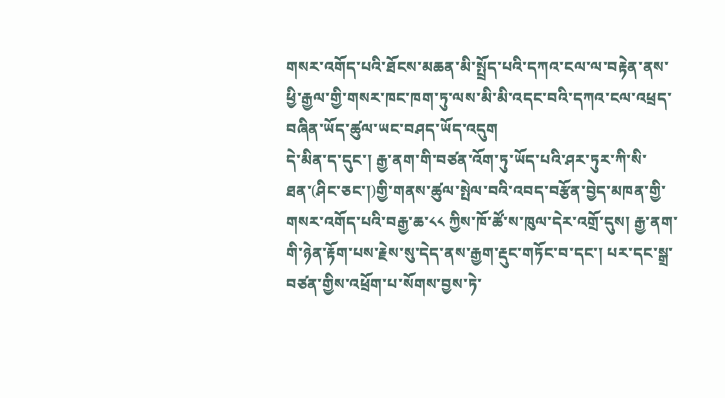གསར་འགོད་པའི་ཐོངས་མཆན་མི་སྤྲོད་པའི་དཀའ་ངལ་ལ་བརྟེན་ནས་ཕྱི་རྒྱལ་གྱི་གསར་ཁང་ཁག་ཏུ་ལས་མི་མི་འདང་བའི་དཀའ་ངལ་འཕྲད་བཞིན་ཡོད་ཚུལ་ཡང་བཤད་ཡོད་འདུག
དེ་མིན་ད་དུང་། རྒྱ་ནག་གི་བཙན་འོག་ཏུ་ཡོད་པའི་ཤར་ཏུར་ཀི་སི་ཐན་(ཤིང་ཅང་།)གྱི་གནས་ཚུལ་སྤེལ་བའི་འབད་བརྩོན་བྱེད་མཁན་གྱི་གསར་འགོད་པའི་བརྒྱ་ཆ་༨༨ ཀྱིས་ཁོ་ཚོ་ས་ཁུལ་དེར་འགྲོ་དུས། རྒྱ་ནག་གི་ཉེན་རྟོག་པས་རྗེས་སུ་དེད་ནས་རྒྱག་རྡུང་གཏོང་བ་དང་། པར་དང་སྒྲ་བཙན་གྱིས་འཕྲོག་པ་སོགས་བྱས་ཏེ་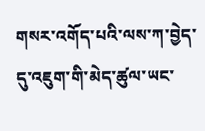གསར་འགོད་པའི་ལས་ཀ་བྱེད་དུ་འཇུག་གི་མེད་ཚུལ་ཡང་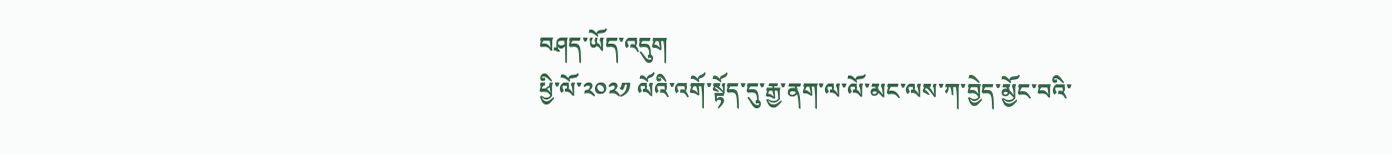བཤད་ཡོད་འདུག
ཕྱི་ལོ་༢༠༢༡ ལོའི་འགོ་སྟོད་དུ་རྒྱ་ནག་ལ་ལོ་མང་ལས་ཀ་བྱེད་མྱོང་བའི་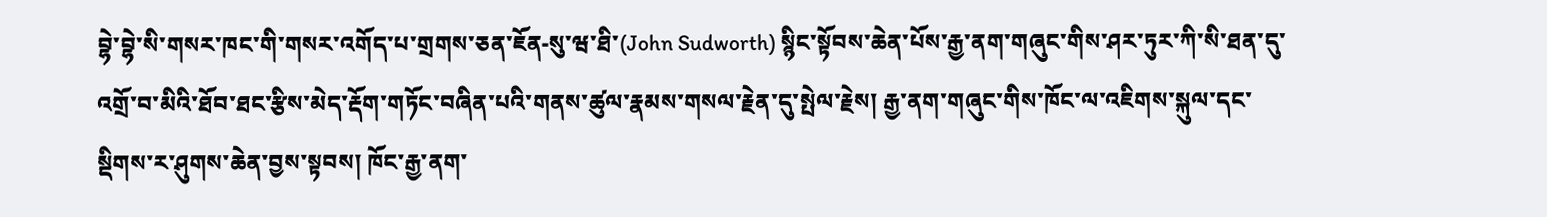བྷེ་བྷེ་སི་གསར་ཁང་གི་གསར་འགོད་པ་གྲགས་ཅན་ཇོན-སུ་ཝ་ཐི་(John Sudworth) སྙིང་སྟོབས་ཆེན་པོས་རྒྱ་ནག་གཞུང་གིས་ཤར་ཏུར་ཀི་སི་ཐན་དུ་འགྲོ་བ་མིའི་ཐོབ་ཐང་རྩིས་མེད་རྡོག་གཏོང་བཞིན་པའི་གནས་ཚུལ་རྣམས་གསལ་རྗེན་དུ་སྤེལ་རྗེས། རྒྱ་ནག་གཞུང་གིས་ཁོང་ལ་འཇིགས་སྐུལ་དང་སྡིགས་ར་ཤུགས་ཆེན་བྱས་སྟབས། ཁོང་རྒྱ་ནག་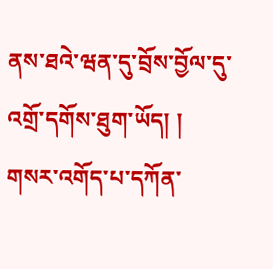ནས་ཐའེ་ཝན་དུ་བྲོས་བྱོལ་དུ་འགྲོ་དགོས་ཐུག་ཡོད། །
གསར་འགོད་པ་དཀོན་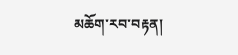མཆོག་རབ་བརྟན།